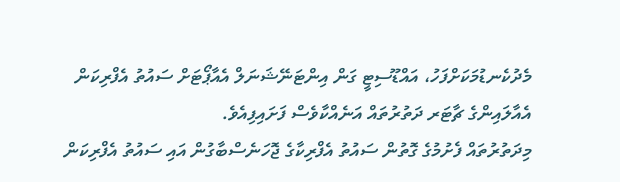މެދުކެނޑުމަކަށްފަހު، އައްޑޫސިޓީ ގަން އިންޓަނޭޝަނަލް އެއާޕޯޓަށް ސައުތު އެފްރިކަން އެއާލައިންގެ ޗާޓަރ ދަތުރުތައް އަނެއްކާވެސް ފަށައިފިއެވެ.
މިދަތުރުތައް ފެށުމުގެ ގޮތުން ސައުތު އެފްރިކާގެ ޖޮހަނެސްބާގުން އައި ސައުތު އެފްރިކަން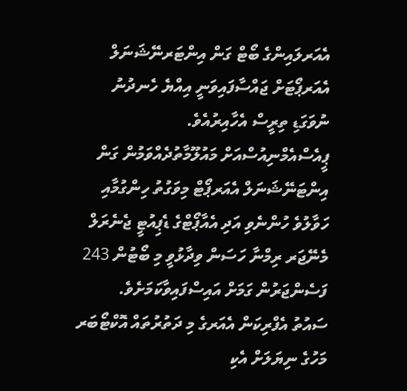އެއަރލައިންގެ ބޯޓް ގަން އިންޓަރނޭޝަނަލް އެއަރޕޯޓަށް ޖައްސާފައިވަނީ އިއްޔެ ހެނދުނު ނުވަގަޑި ތިރީސް އެހާއިރުއެވެ. ޕީއެސްއެމްނިއުސްއަށް މައުލޫމާތުދެއްވަމުން ގަން އިންޓަނޭޝަނަލް އެއަރޕޯޓް މިވަގުތު ހިންގުމާއި ހަވާލުވެ ހުންނެވި އަދި އެއާޕޯޓްގެ ޑެޕިއުޓީ ޖެނެރަލް މެނޭޖަރ ރިމްނާ ހަސަން ވިދާޅުވީ މި ބޯޓުން 243 ފަސެންޖަރުން ގަމަށް އައިސްފައިވާކަމަށެވެ.
ސައުތު އެފްރިކަން އެއަރގެ މި ދަތުރުތައް އޮކްޓޯބަރ މަހުގެ ނިޔަލަށް އެކި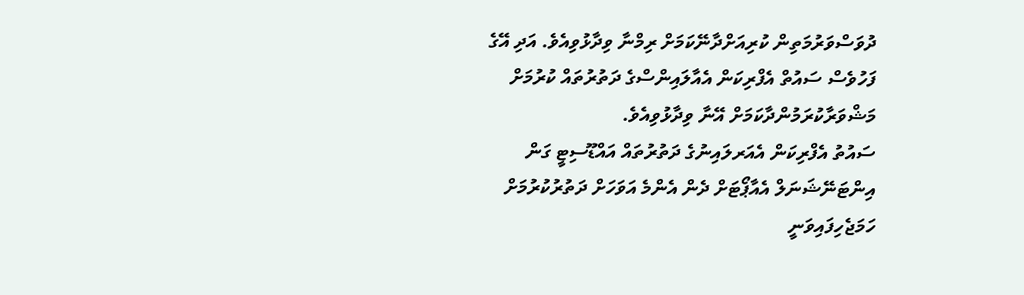ދުވަސްވަރުމަތިން ކުރިއަށްދާނޭކަމަށް ރިމްނާ ވިދާޅުވިއެވެ. އަދި އޭގެ ފަހުވެސް ސައުތް އެފްރިކަން އެއާލައިންސްގެ ދަތުރުތައް ކުރުމަށް މަޝްވަރާކުރަމުންދާކަމަށް އޭނާ ވިދާޅުވިއެވެ.
ސައުތު އެފްރިކަން އެއަރލައިނުގެ ދަތުރުތައް އައްޑޫސިޓީ ގަން އިންޓަނޭޝަނަލް އެއާޕޯޓަށް ދެން އެންމެ އަވަހަށް ދަތުރުކުރުމަށް ހަމަޖެހިފައިވަނީ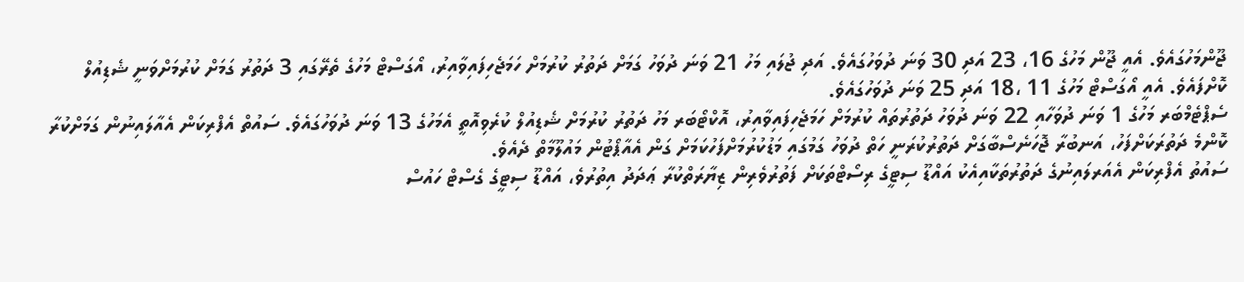ޖޫންމަހުގައެވެ. އެއީ ޖޫން މަހުގެ 16، 23 އަދި 30 ވަނަ ދުވަހުގައެވެ. އަދި ޖުލައި މަހު 21 ވަނަ ދުވަހު ގަމަށް ދަތުރު ކުރުމަށް ހަމަޖެހިފައިވާއިރު، އޯގަސްޓް މަހުގެ ތެރޭގައި 3 ދަތުރު ގަމަށް ކުރުމަށްވަނީ ޝެޑިއުލް ކޮށްފައެވެ. އެއީ އޯގަސްޓް މަހުގެ 11 ،18 އަދި 25 ވަނަ ދުވަހުގައެވެ.
ސެޕްޓެމްބަރ މަހުގެ 1 ވަނަ ދުވަހާއި 22 ވަނަ ދުވަހު ދަތުރުތައް ކުރުމަށް ހަމަޖެހިފައިވާއިރު، އޮކްޓޯބަރ މަހު ދަތުރު ކުރުމަށް ޝެޑިއުލް ކުރެވިއޮތީ އެމަހުގެ 13 ވަނަ ދުވަހުގައެވެ. ސައުތް އެފްރިކަން އެއާލައިނުން ގަމަށްކުރާ ކޮންމެ ދަތުރަކަށްފަހު، އަނބުރާ ޖޮހަނެސްބާގަށް ދަތުރުކުރަނީ ހަތް ދުވަހު ގަމުގައި މަޑުކުރުމަށްފަހުކަމަށް ގަން އެއާޕޯޓުން މައުލޫމާތް ދެއެވެ.
ސައުތު އެފްރިކަން އެއަރލައިނުގެ ދަތުރުތަކާއިއެކު އައްޑޫ ސިޓީގެ ރިސޯޓްތަކަށް ފަތުރުވެރިން ޒިޔާރަތްކުރާ ޢަދަދު އިތުރުވެ، އައްޑޫ ސިޓީގެ ގެސްޓް ހައުސް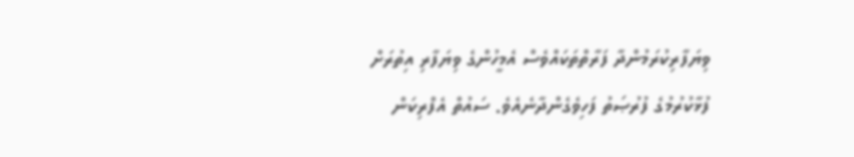ވިޔަފާރިކުރަމުންދާ ފަރާތްތަކައްވެސް އެމީހުންގެ ވިޔަފާރި އިތުރަށް ފުޅާކުރުމުގެ ފުރުޞަތު ފަހިވެގެންދާނެއެވެ. ސައުތް އެފްރިކަން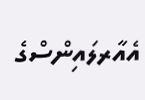އެއާރލައިންސްގެ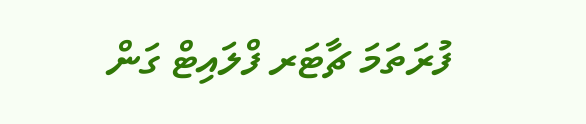ފުރަތަމަ ޗާޓަރ ފްލައިޓް ގަން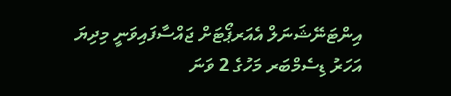އިންޓަނޭޝަނަލް އެއަރޕޯޓަށް ޖައްސާފައިވަނީ މިދިޔަ އަހަރު ޑިސެމްބަރ މަހުގެ 2 ވަނަ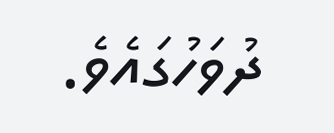ދުވަހުގައެވެ.